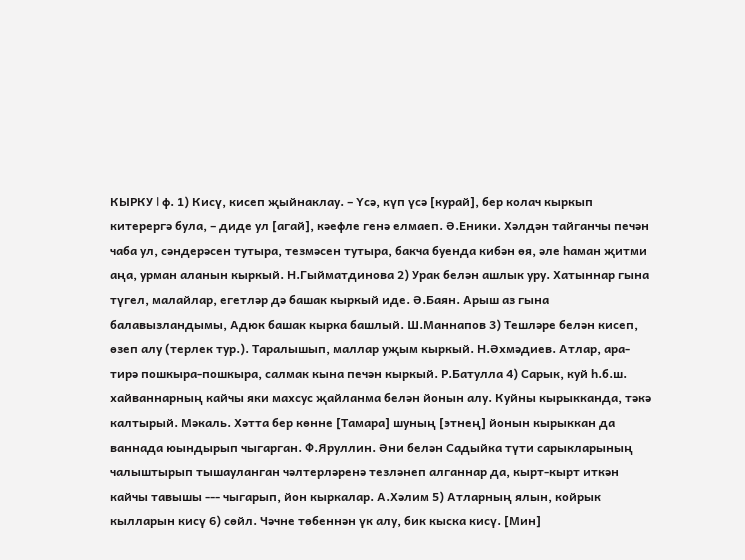КЫРКУ I ф. 1) Кисү, кисеп җыйнаклау. – Үсә, күп үсә [курай], бер колач кыркып китерергә була, – диде ул [агай], кәефле генә елмаеп. Ә.Еники. Хәлдән тайганчы печән чаба ул, сәндерәсен тутыра, тезмәсен тутыра, бакча буенда кибән өя, әле һаман җитми аңа, урман аланын кыркый. Н.Гыйматдинова 2) Урак белән ашлык уру. Хатыннар гына түгел, малайлар, егетләр дә башак кыркый иде. Ә.Баян. Арыш аз гына балавызландымы, Адюк башак кырка башлый. Ш.Маннапов 3) Тешләре белән кисеп, өзеп алу (терлек тур.). Таралышып, маллар уҗым кыркый. Н.Әхмәдиев. Атлар, ара-тирә пошкыра-пошкыра, салмак кына печән кыркый. Р.Батулла 4) Сарык, куй һ.б.ш. хайваннарның кайчы яки махсус җайланма белән йонын алу. Куйны кырыкканда, тәкә калтырый. Мәкаль. Хәтта бер көнне [Тамара] шуның [этнең] йонын кырыккан да ваннада юындырып чыгарган. Ф.Яруллин. Әни белән Садыйка түти сарыкларының чалыштырып тышауланган чәлтерләренә тезләнеп алганнар да, кырт-кырт иткән кайчы тавышы --- чыгарып, йон кыркалар. А.Хәлим 5) Атларның ялын, койрык кылларын кисү 6) сөйл. Чәчне төбеннән үк алу, бик кыска кисү. [Мин]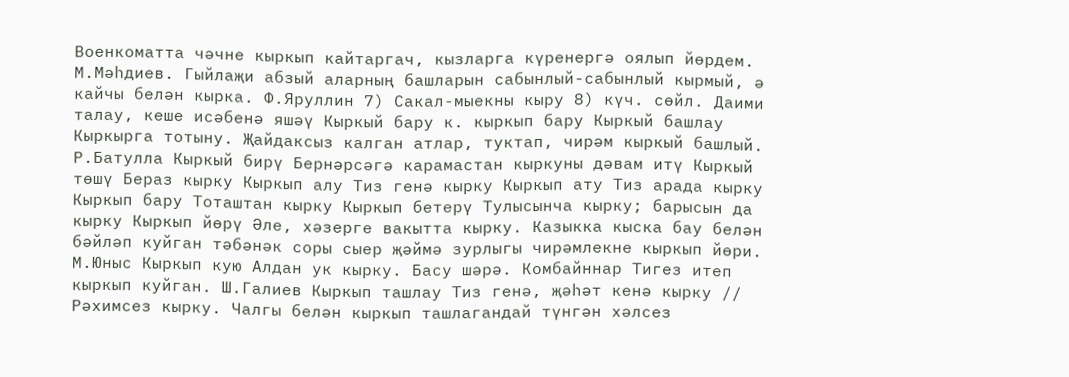Военкоматта чәчне кыркып кайтаргач, кызларга күренергә оялып йөрдем. М.Мәһдиев. Гыйлаҗи абзый аларның башларын сабынлый-сабынлый кырмый, ә кайчы белән кырка. Ф.Яруллин 7) Сакал-мыекны кыру 8) күч. сөйл. Даими талау, кеше исәбенә яшәү Кыркый бару к. кыркып бару Кыркый башлау Кыркырга тотыну. Җайдаксыз калган атлар, туктап, чирәм кыркый башлый. Р.Батулла Кыркый бирү Бернәрсәгә карамастан кыркуны дәвам итү Кыркый төшү Бераз кырку Кыркып алу Тиз генә кырку Кыркып ату Тиз арада кырку Кыркып бару Тоташтан кырку Кыркып бетерү Тулысынча кырку; барысын да кырку Кыркып йөрү Әле, хәзерге вакытта кырку. Казыкка кыска бау белән бәйләп куйган тәбәнәк соры сыер җәймә зурлыгы чирәмлекне кыркып йөри. М.Юныс Кыркып кую Алдан ук кырку. Басу шәрә. Комбайннар Тигез итеп кыркып куйган. Ш.Галиев Кыркып ташлау Тиз генә, җәһәт кенә кырку // Рәхимсез кырку. Чалгы белән кыркып ташлагандай түнгән хәлсез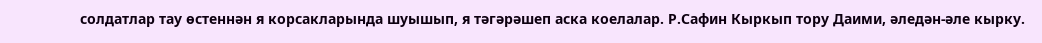солдатлар тау өстеннән я корсакларында шуышып, я тәгәрәшеп аска коелалар. Р.Сафин Кыркып тору Даими, әледән-әле кырку.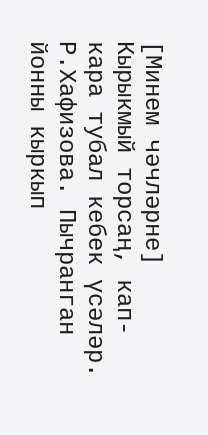[Минем чәчләрне] Кырыкмый торсаң, кап-кара тубал кебек үсәләр. Р.Хафизова. Пычранган йонны кыркып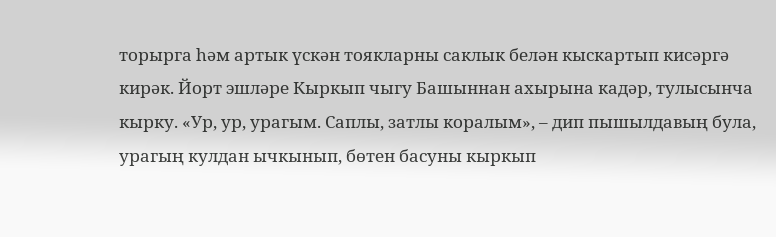торырга һәм артык үскән тоякларны саклык белән кыскартып кисәргә кирәк. Йорт эшләре Кыркып чыгу Башыннан ахырына кадәр, тулысынча кырку. «Ур, ур, урагым. Саплы, затлы коралым», – дип пышылдавың була, урагың кулдан ычкынып, бөтен басуны кыркып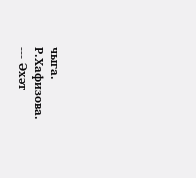чыга. Р.Хафизова. --- Әхәт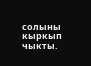солыны кыркып чыкты.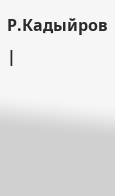Р.Кадыйров |